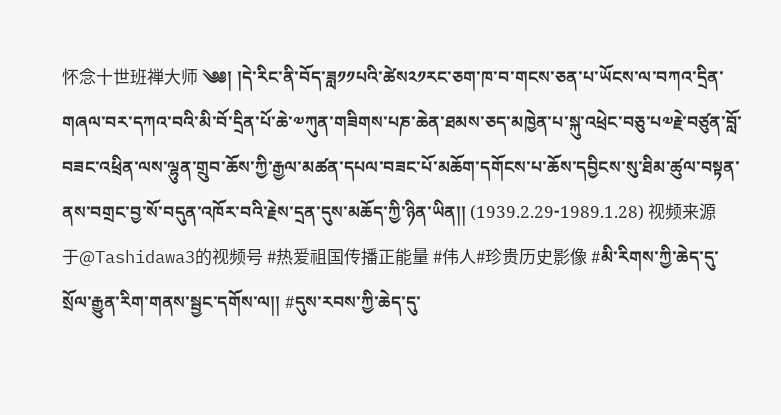怀念十世班禅大师 ༄༅། །དེ་རིང་ནི་བོད་ཟླ༡༡པའི་ཚེས༢༡རང་ཅག་ཁ་བ་གངས་ཅན་པ་ཡོངས་ལ་བཀའ་དྲིན་གཞལ་བར་དཀའ་བའི་མི་བོ་དྲིན་པོ་ཆེ་༧ཀུན་གཟིགས་པཎ་ཆེན་ཐམས་ཅད་མཁྱེན་པ་སྐུ་འཕྲེང་བཅུ་པ༧རྗེ་བཙུན་བློ་བཟང་འཕྲིན་ལས་ལྷུན་གྲུབ་ཆོས་ཀྱི་རྒྱལ་མཚན་དཔལ་བཟང་པོ་མཆོག་དགོངས་པ་ཆོས་དབྱིངས་སུ་ཐིམ་ཚུལ་བསྟན་ནས་བགྲང་བྱ་སོ་བདུན་འཁོར་བའི་རྗེས་དྲན་དུས་མཆོད་ཀྱི་ཉིན་ཡིན།། (1939.2.29-1989.1.28) 视频来源于@Tashidawa3的视频号 #热爱祖国传播正能量 #伟人#珍贵历史影像 #མི་རིགས་ཀྱི་ཆེད་དུ་སྲོལ་རྒྱུན་རིག་གནས་སྦྱང་དགོས་ལ།། #དུས་རབས་ཀྱི་ཆེད་དུ་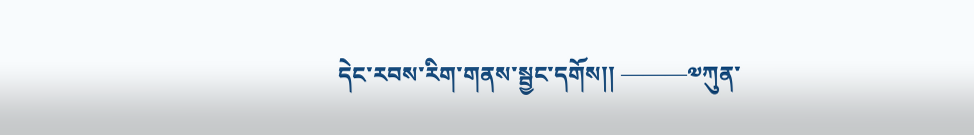དེང་རབས་རིག་གནས་སྦྱང་དགོས།། ———༧ཀུན་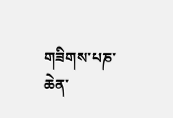གཟིགས་པཎ་ཆེན་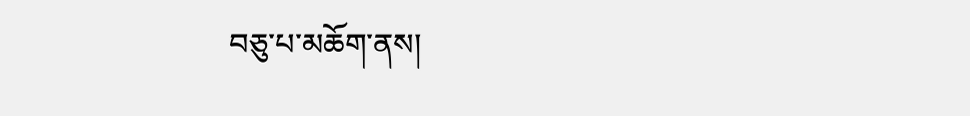བཅུ་པ་མཆོག་ནས།